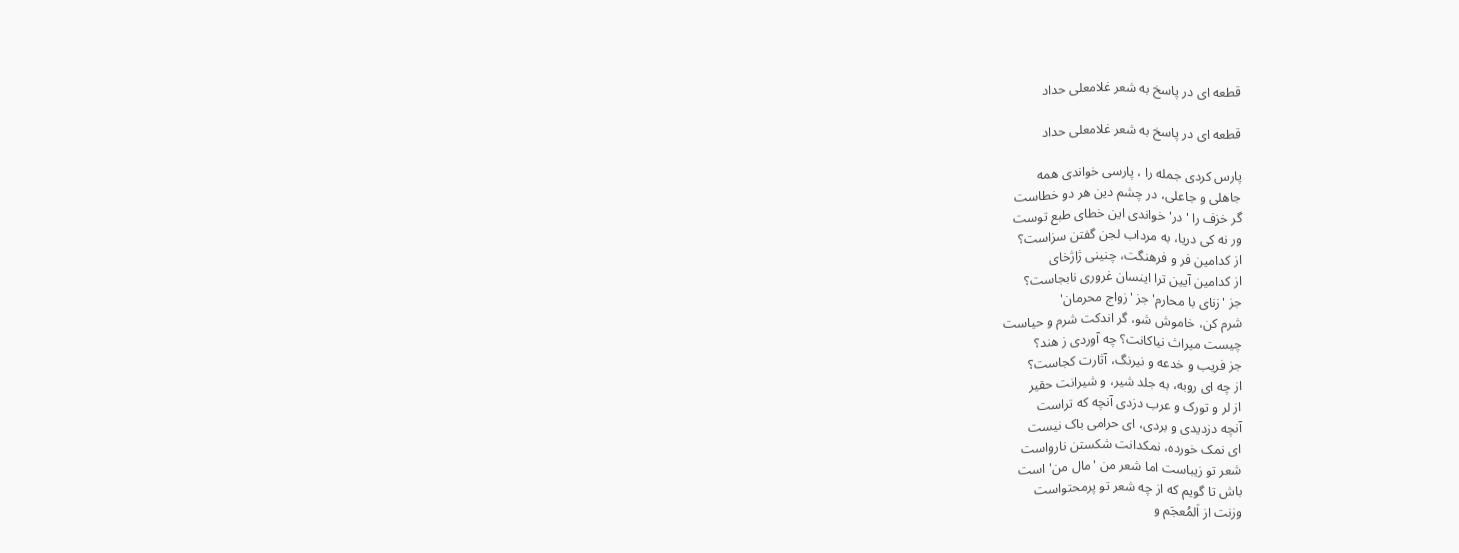قطعه ای در پاسخ به شعر غلامعلی حداد

قطعه ای در پاسخ به شعر غلامعلی حداد

پارس کردی جمله را ، پارسی خواندی همه
جاهلی و جاعلی، در چشم دین هر دو خطاست
گر خزف را 'در' خواندی این خطای طبع توست
ور نه کی دریا، به مرداب لجن گفتن سزاست؟
از کدامین فر و فرهنگت، چنینی ژاژخای
از کدامین آیین ترا اینسان غروری نابجاست؟
جز 'زنای با محارم' جز 'زواج محرمان'
شرم کن، خاموش شو، گر اندکت شرم و حیاست
چیست میراث نیاکانت؟ چه آوردی ز هند؟
جز فریب و خدعه و نیرنگ، آثارت کجاست؟
از چه ای روبه، به جلد شیر، و شیرانت حقیر
از لر و تورک و عرب دزدی آنچه که تراست
آنچه دزدیدی و بردی، ای حرامی باک نیست
ای نمک خورده، نمکدانت شکستن نارواست
شعر تو زیباست اما شعر من 'مال من' است
باش تا گویم که از چه شعر تو پرمحتواست
وزنت از اَلمُعجَم و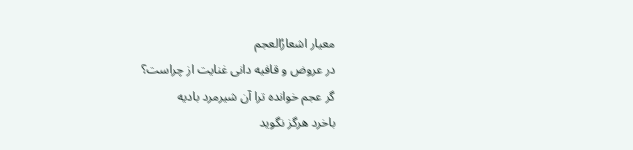معیار اشعارُالعجم
در عروض و قافیه دانی غنایت از چراست؟
گر عجم خوانده ترا آن شیرمرد بادیه
باخرد هرگز نگوید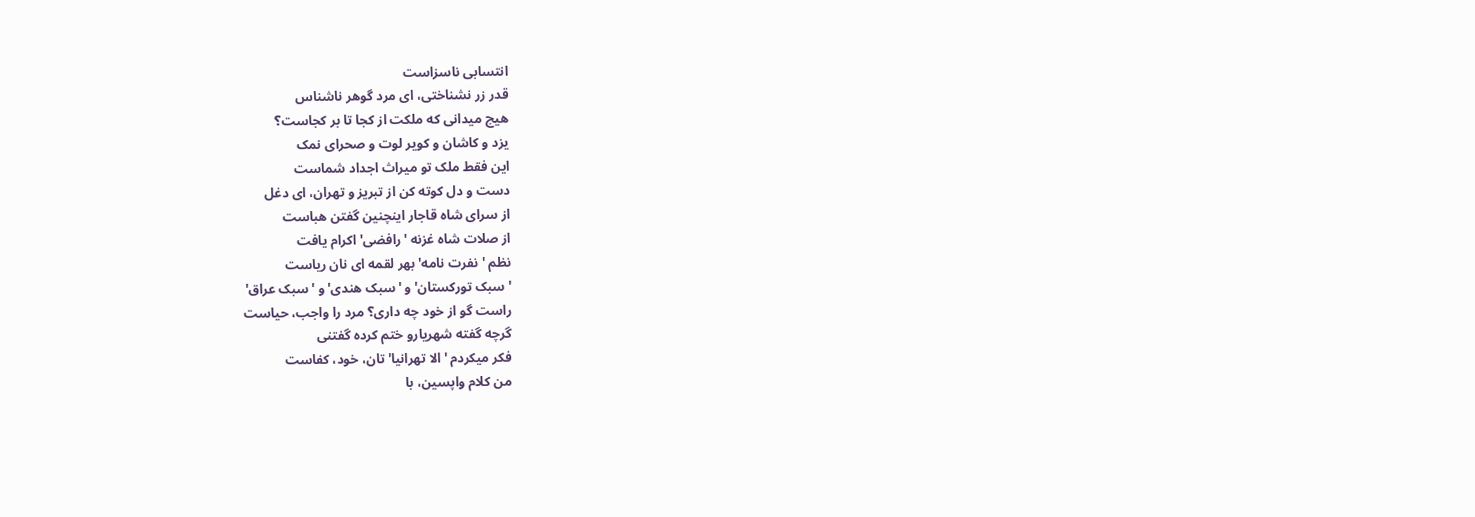انتسابی ناسزاست
قدر زر نشناختی، ای مرد گوهر ناشناس
هیچ میدانی که ملکت از کجا تا بر کجاست؟
یزد و کاشان و کویر لوت و صحرای نمک
این فقط ملک تو میراث اجداد شماست
دست و دل کوته کن از تبریز و تهران، ای دغل
از سرای شاه قاجار اینچنین گفتن هباست
از صلات شاه غزنه 'رافضی' اکرام یافت
نظم 'نفرت نامه' بهر لقمه ای نان ریاست
'سبک تورکستان' و 'سبک هندی' و 'سبک عراق'
راست گو از خود چه داری؟ مرد را واجب، حیاست
گرچه گفته شهریارو ختم کرده گفتنی
فکر میکردم 'الا تهرانیا' تان، خود، کفاست
من کلام واپسین، با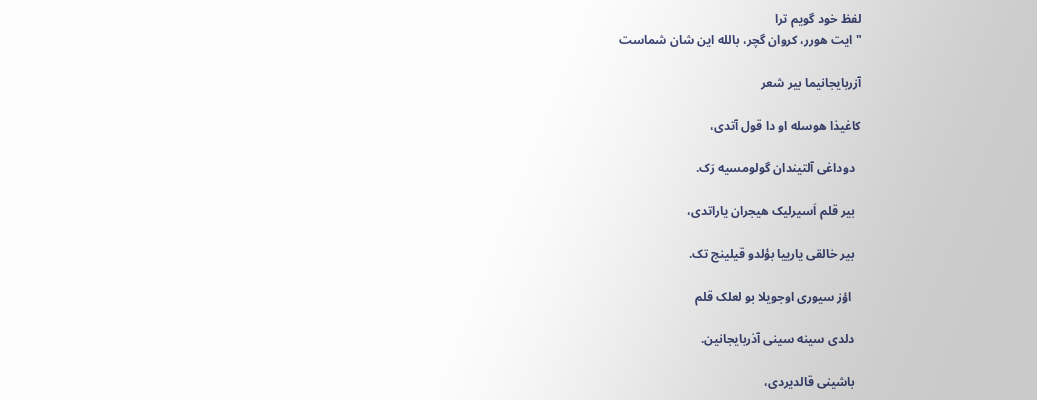لفظ خود گویم ترا
"ایت هورر، کروان گچر، بالله این شان شماست

آزربايجانيما بير شعر

کاغیذا هوسله او دا قول آتدی،

  دوداغی آلتیندان گولومسیه رَک.

  بیر قلم اَسیرلیک هیجران یاراتدی،

  بیر خالقی یارییا بؤلدو قیلینج تک.

   اؤز سیوری اوجویلا بو لعلک قلم

  دلدی سینه سینی آذربایجانین.

  باشینی قالدیردی،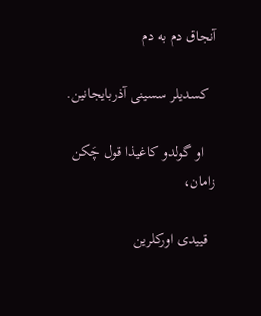آنجاق دم به دم

  کسدیلر سسینی آذربایجانین.

   او گولدو کاغیذا قول چَکن زامان،

  قییدی اورکلرین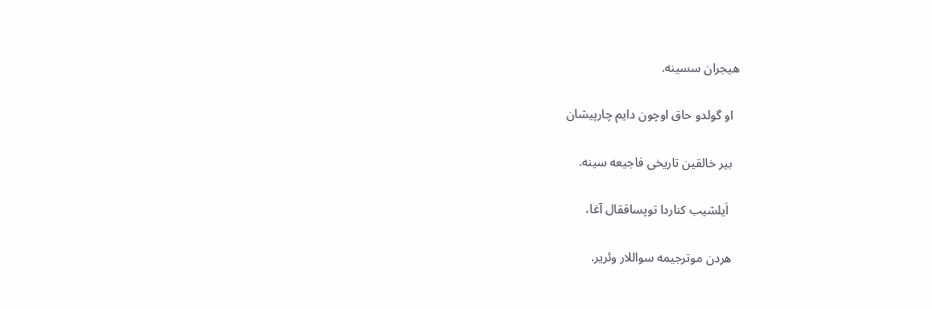هیجران سسینه.

  او گولدو حاق اوچون دایم چارپیشان

  بیر خالقین تاریخی فاجیعه سینه.

   اَیلشیب کناردا توپساققال آغا،

  هردن موترجیمه سواللار وئریر.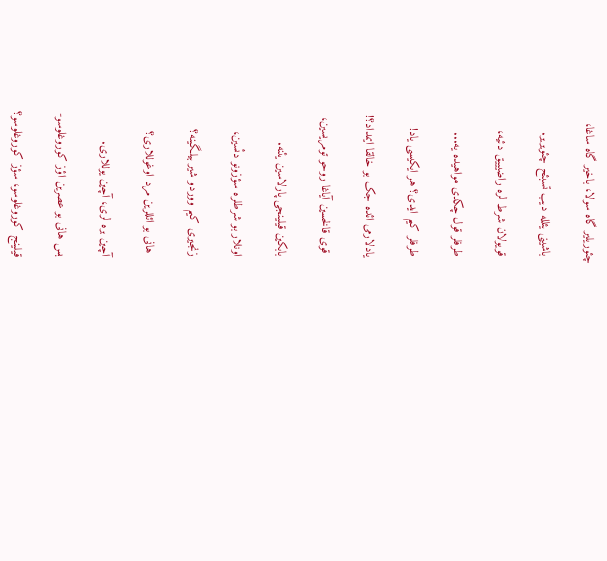چئوریلیر گاه سولا، باخیر گاه ساغا،

  باشینی یئلله دیب تسبئح چئویریر.

  قویولان شرط لره راضیییق دئیه،

  طرفلر قول چکدی مواهیده یه...

  طرفلر کیم ایدی؟ هر ایکیسی یاد!

  یادلارمی ائده جک بو خالقا ایمداد؟!

   قوی قالخسین آیاغا روحو تومریسین،

  بابکین قیلینجی پارلاسین یئنه.

  اونلار بو شرطلره سؤزونو دئسین،

  زنجیری کیم ووردو شیر بیلگینه؟

   هانی بو ائللرین مرد اوغوللاری؟

  آچین بره لری، آچین یوللاری.

  بس هانی بو عصرین اؤز کوروغلوسو-

  قیلینج کوروغلوسو، سؤز کوروغلوسو؟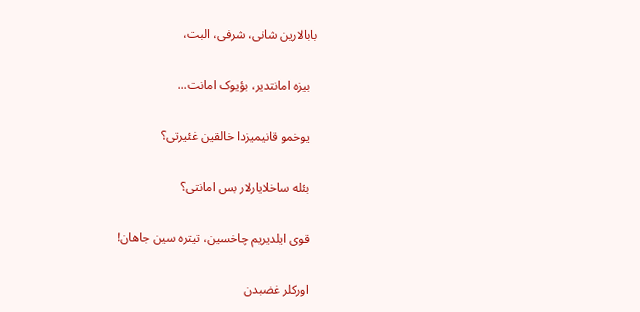بابالارین شانی، شرفی، البت،

  بیزه امانتدیر، بؤیوک امانت...

  یوخمو قانیمیزدا خالقین غئیرتی؟

  بئله ساخلایارلار بس امانتی؟

  قوی ایلدیریم چاخسین، تیتره سین جاهان!

  اورکلر غضبدن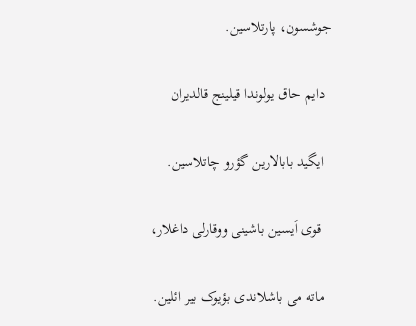جوشسون، پارتلاسین.

  دایم حاق یولوندا قیلینج قالدیران

  ایگید بابالارین گؤرو چاتلاسین.

   قوی اَیسین باشینی ووقارلی داغلار،

  ماته می باشلاندی بؤیوک بیر ائلین.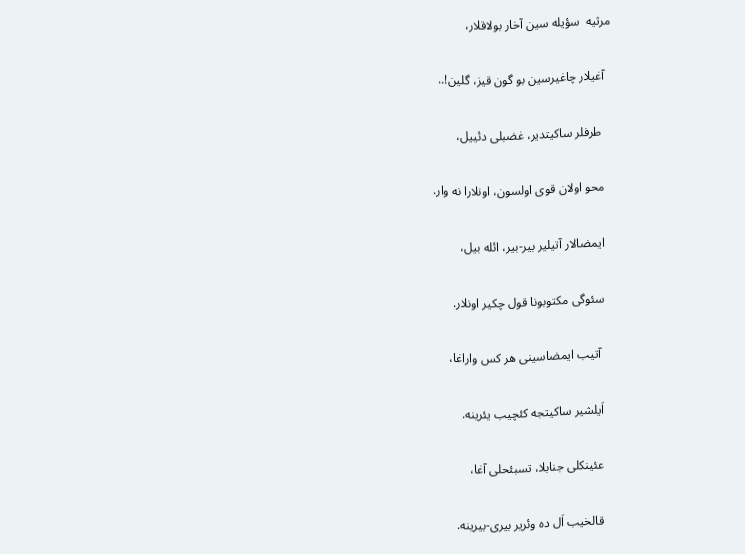مرثیه  سؤیله سین آخار بولاقلار،

  آغیلار چاغیرسین بو گون قیز، گلین!..

   طرفلر ساکیتدیر، غضبلی دئییل،

  محو اولان قوی اولسون، اونلارا نه وار.

  ایمضالار آتیلیر بیر-بیر، ائله بیل،

  سئوگی مکتوبونا قول چکیر اونلار.

   آتیب ایمضاسینی هر کس واراغا،

  اَیلشیر ساکیتجه کئچیب یئرینه.

  عئینکلی جنابلا، تسبئحلی آغا،

  قالخیب اَل ده وئریر بیری-بیرینه.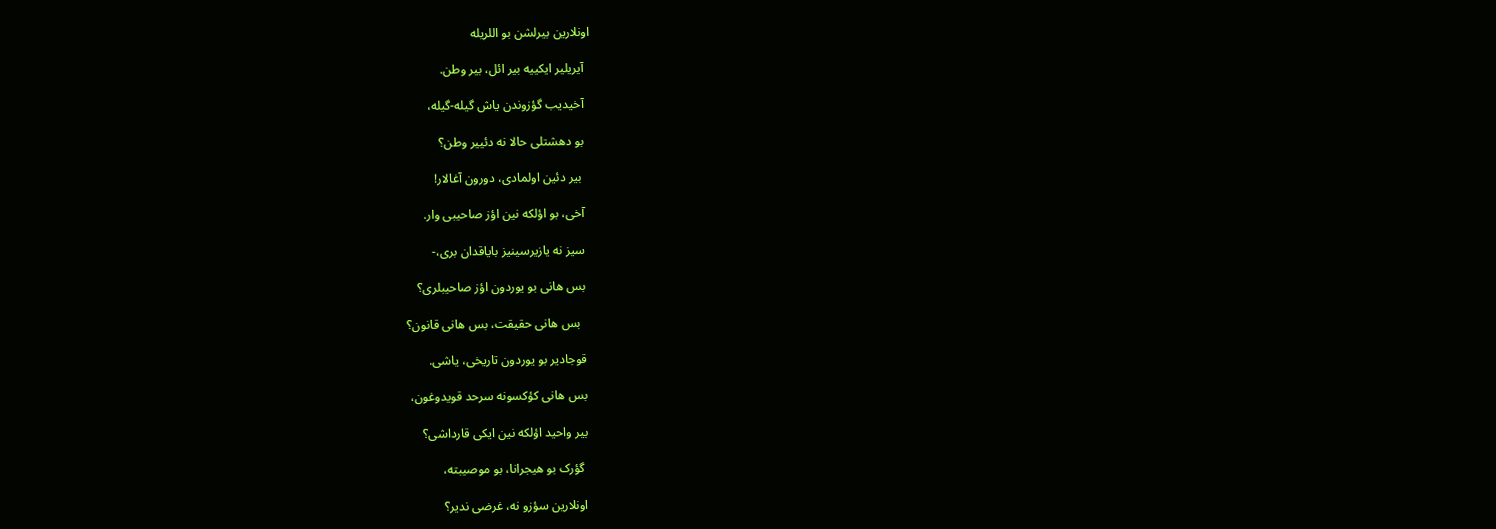اونلارین بیرلشن بو اللریله

  آیریلیر ایکییه بیر ائل، بیر وطن.

  آخیدیب گؤزوندن یاش گیله-گیله،

  بو دهشتلی حالا نه دئییر وطن؟

   بیر دئین اولمادی، دورون آغالار!

  آخی، بو اؤلکه نین اؤز صاحیبی وار.

  سیز نه یازیرسینیز بایاقدان بری،-

  بس هانی بو یوردون اؤز صاحیبلری؟

    بس هانی حقیقت، بس هانی قانون؟

  قوجادیر بو یوردون تاریخی، یاشی.

  بس هانی کؤکسونه سرحد قویدوغون،

  بیر واحید اؤلکه نین ایکی قارداشی؟

   گؤرک بو هیجرانا، بو موصیبته،

  اونلارین سؤزو نه، غرضی ندیر؟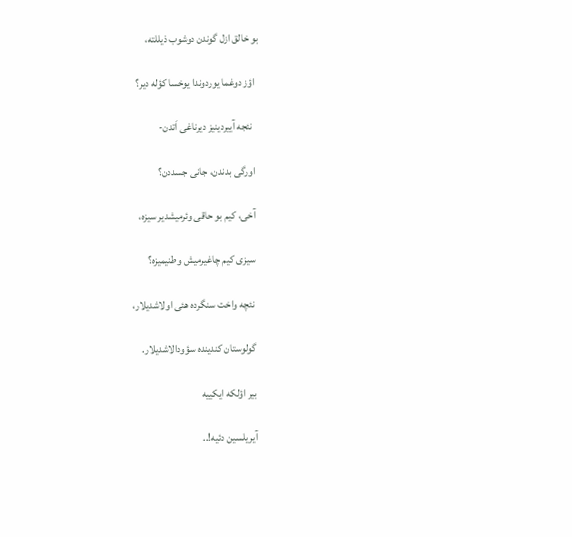بو خالق ازل گوندن دوشوب ذیللته،

  اؤز دوغما یوردوندا یوخسا کؤله دیر؟

   نئجه آییردینیز دیرناغی اَتدن-

  اورگی بدندن، جانی جسددن؟

  آخی، کیم بو حاقی وئرمیشدیر سیزه،

  سیزی کیم چاغیرمیش وطنیمیزه؟

   نئچه واخت سنگرده هئی اولاشدیلار،

  گولوستان کندینده سؤودالاشدیلار.

  بیر اؤلکه ایکییه

  آیریلسین دئیه!..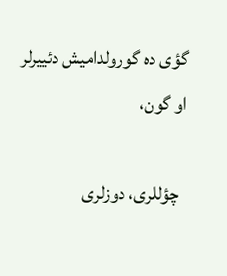گؤی ده گورولدامیش دئییرلر او گون،

  چؤللری، دوزلری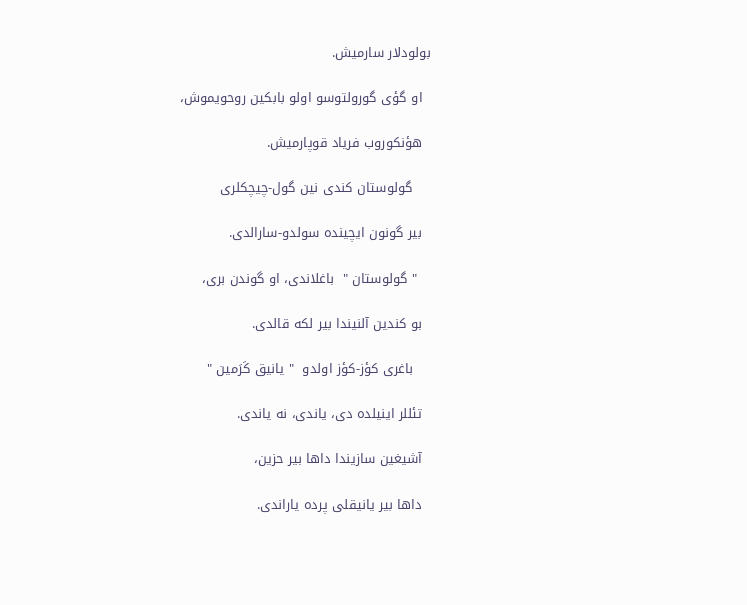بولودلار سارمیش.

  او گؤی گورولتوسو اولو بابکین روحویموش،

  هؤنکوروب فریاد قوپارمیش.

    گولوستان کندی نین گول-چیچکلری

  بیر گونون ایچینده سولدو-سارالدی.

   " گولوستان "  باغلاندی، او گوندن بری،

  بو کندین آلنیندا بیر لکه قالدی.

    باغری کؤز-کؤز اولدو  " یانیق کَرَمین "

  تئللر اینیلده دی، یاندی، نه یاندی.

  آشیغین سازیندا داها بیر حزین،

  داها بیر یانیقلی پرده یاراندی.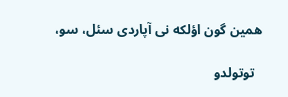همین گون اؤلکه نی آپاردی سئل، سو،

  توتولدو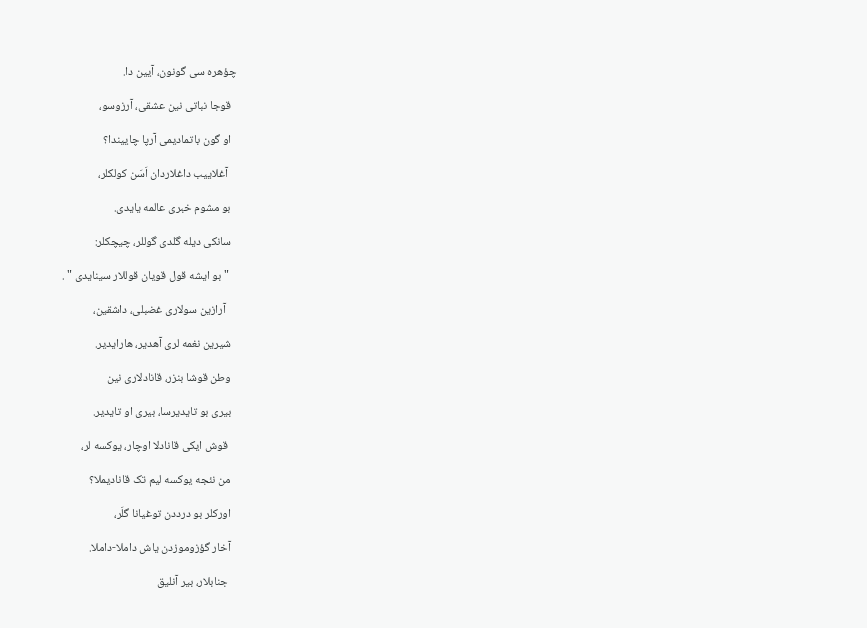چؤهره سی گونون، آیین دا.

  قوجا نباتی نین عشقی، آرزوسو،

  او گون باتمادیمی آرپا چاییندا؟

   آغلاییب داغلاردان اَسَن کولکلر،

  بو مشوم خبری عالمه یایدی.

  سانکی دیله گلدی گوللر، چیچکلر:

   " بو ایشه قول قویان قوللار سینایدی " .

    آرازین سولاری غضبلی، داشقین،

  شیرین نغمه لری آهدیر، هارایدیر.

  وطن قوشا بنزر، قانادلاری نین

  بیری بو تایدیرسا، بیری او تایدیر.

   قوش ایکی قانادلا اوچار، یوکسه لر،

  من نئجه یوکسه لیم تک قانادیملا؟

  اورکلر بو درددن توغیانا گلَر،

  آخار گؤزوموزدن یاش داملا-داملا.

   جنابلار، بیر آنلیق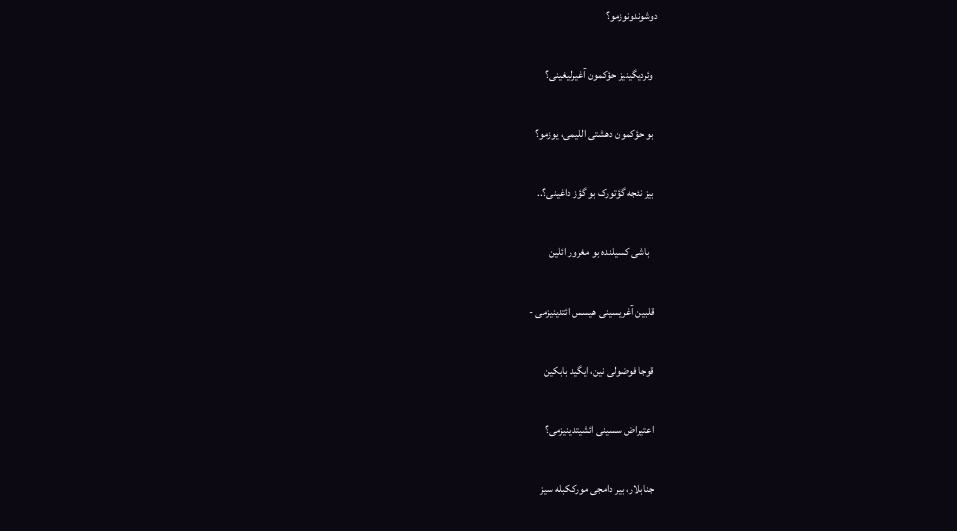دوشوندونوزمو؟

  وئردیگینیز حؤکمون آغیرلیغینی؟

  بو حؤکمون دهشتی اللیمی، یوزمو؟

  بیز نئجه گؤتورک بو گؤز داغینی؟..

    باشی کسیلنده بو مغرور ائلین

  قلبین آغریسینی هیسس ائتدینیزمی -

  قوجا فوضولی نین، ایگید بابکین

  اعتیراض سسینی ائشیتدینیزمی؟

  جنابلار، بیر دامجی مورککبله سیز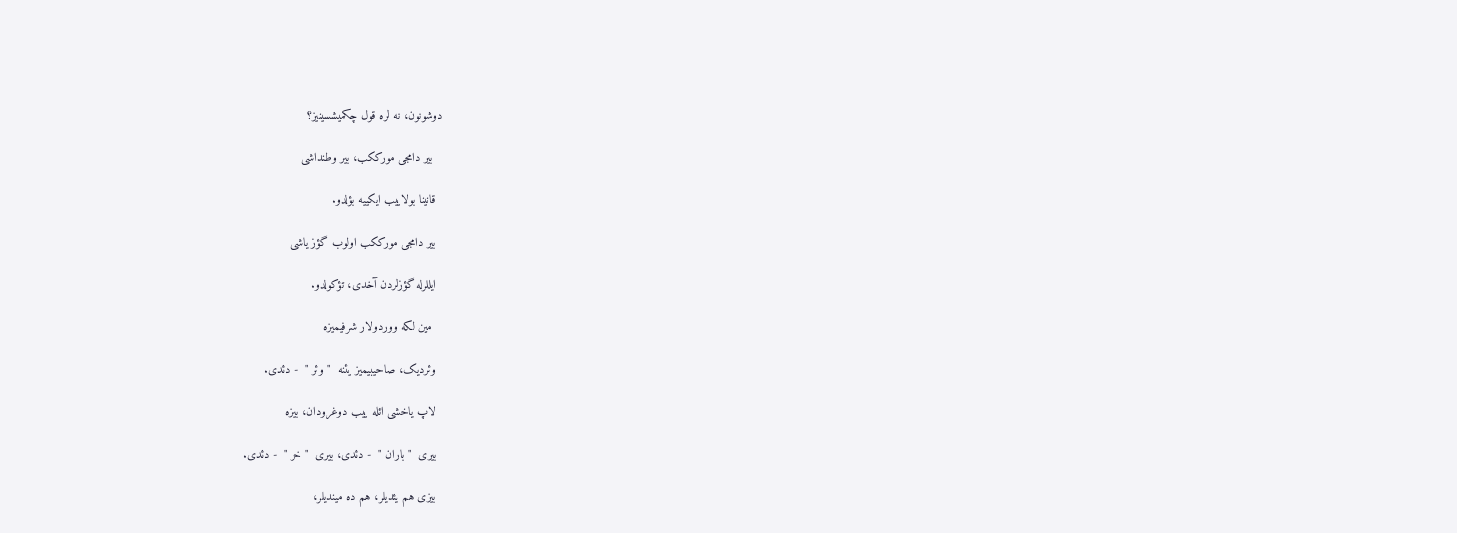دوشونون، نه لره قول چکمیشسینیز؟

   بیر دامجی مورککب، بیر وطنداشی

  قانینا بولاییب ایکییه بؤلدو.

  بیر دامجی مورککب اولوب گؤز یاشی

  ایللرله گؤزلردن آخدی، تؤکولدو.

   مین لکه ووردولار شرفیمیزه

  وئردیک، صاحیبیمیز یئنه  " وئر "  - دئدی.

  لاپ یاخشی ائله ییب دوغرودان، بیزه

  بیری  " باران "  - دئدی، بیری  " خر "  - دئدی.

  بیزی هم یئدیلر، هم ده میندیلر،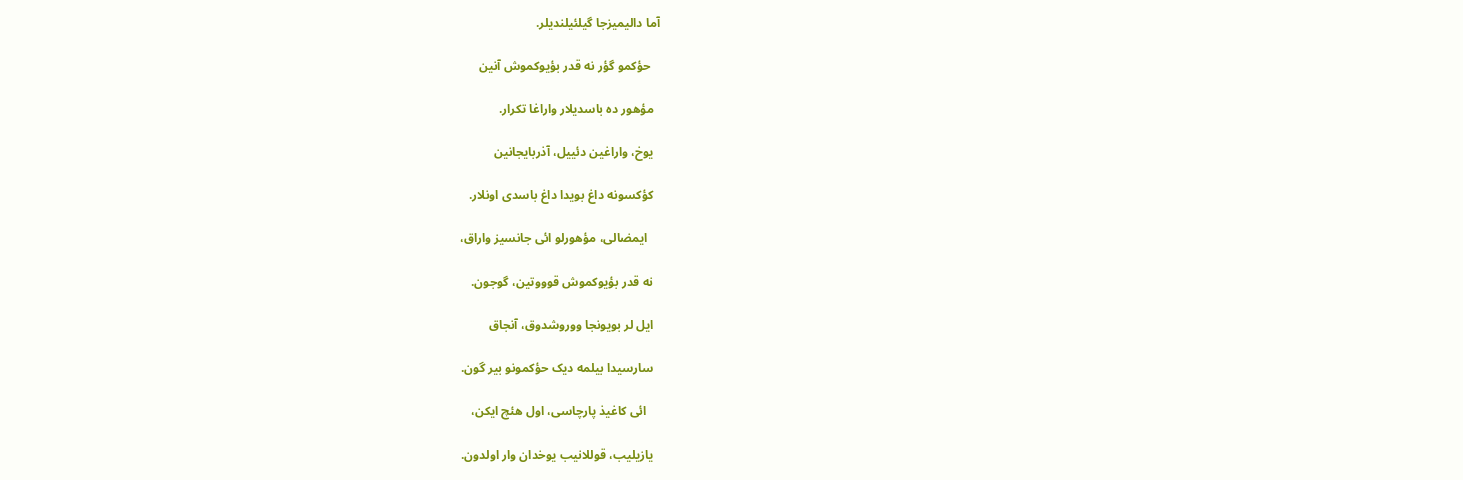آما دالیمیزجا گیلئیلندیلر.

   حؤکمو گؤر نه قدر بؤیوکموش آنین

  مؤهور ده باسدیلار واراغا تکرار.

  یوخ، واراغین دئییل، آذربایجانین

  کؤکسونه داغ بویدا داغ باسدی اونلار.

    ایمضالی، مؤهورلو ائی جانسیز واراق،

  نه قدر بؤیوکموش قوووتین، گوجون.

  ایل لر بویونجا ووروشدوق، آنجاق

  سارسیدا بیلمه دیک حؤکمونو بیر گون.

    ائی کاغیذ پارچاسی، اول هئچ ایکن،

  یازیلیب، قوللانیب یوخدان وار اولدون.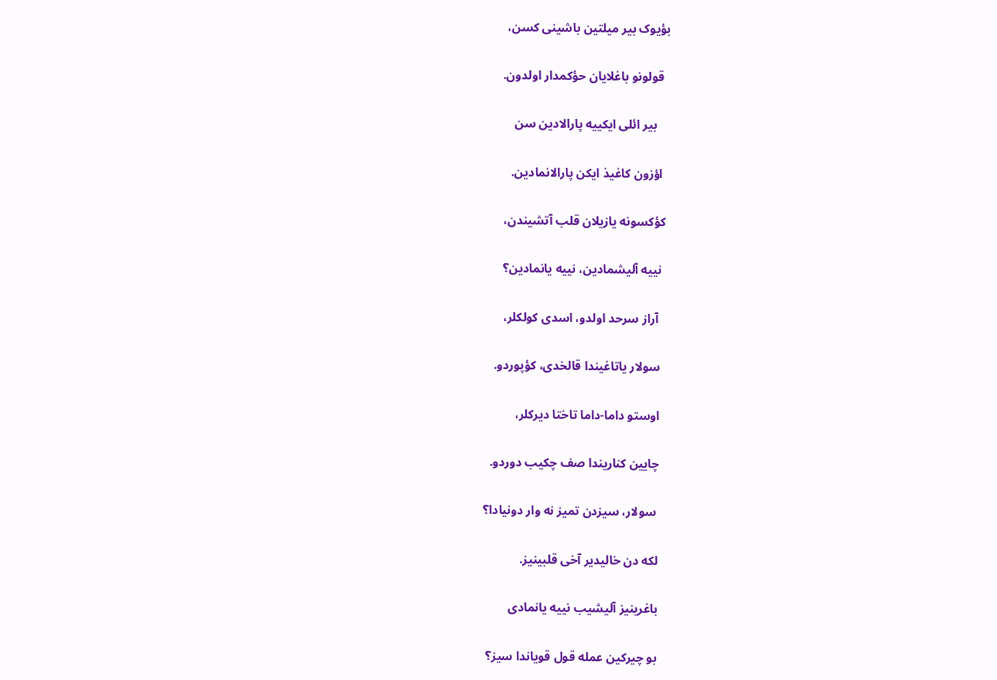بؤیوک بیر میلتین باشینی کسن،

  قولونو باغلایان حؤکمدار اولدون.

    بیر ائلی ایکییه پارالادین سن

  اؤزون کاغیذ ایکن پارالانمادین.

 کؤکسونه یازیلان قلب آتشیندن،

  نییه آلیشمادین، نییه یانمادین؟

   آراز سرحد اولدو، اسدی کولکلر،

  سولار یاتاغیندا قالخدی، کؤپوردو.

  اوستو داما-داما تاختا دیرکلر،

  چایین کناریندا صف چکیب دوردو.

   سولار، سیزدن تمیز نه وار دونیادا؟

  لکه دن خالیدیر آخی قلبینیز.

  باغرینیز آلیشیب نییه یانمادی

  بو چیرکین عمله قول قویاندا سیز؟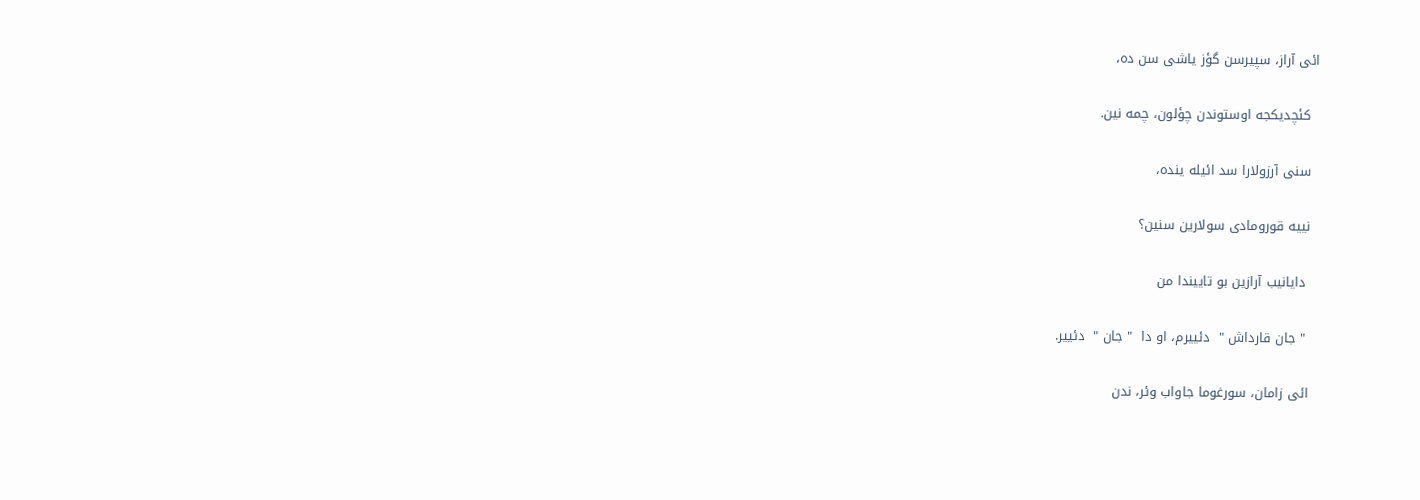ائی آراز، سپیرسن گؤز یاشی سن ده،

  کئچدیکجه اوستوندن چؤلون، چمه نین.

  سنی آرزولارا سد ائیله ینده،

  نییه قورومادی سولارین سنین؟

   دایانیب آرازین بو تاییندا من

   " جان قارداش "  دئییرم، او دا  " جان "  دئییر.

  ائی زامان، سورغوما جاواب وئر، ندن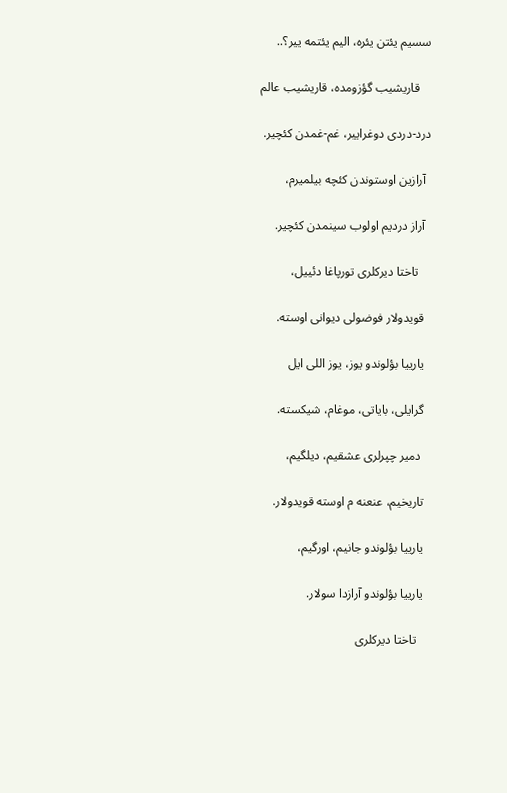سسیم یئتن یئره، الیم یئتمه ییر؟..

    قاریشیب گؤزومده، قاریشیب عالم

درد-دردی دوغراییر، غم-غمدن کئچیر.

  آرازین اوستوندن کئچه بیلمیرم،

  آراز دردیم اولوب سینمدن کئچیر.

    تاختا دیرکلری تورپاغا دئییل،

  قویدولار فوضولی دیوانی اوسته.

  یارییا بؤلوندو یوز، یوز اللی ایل

  گرایلی، بایاتی، موغام، شیکسته.

   دمیر چپرلری عشقیم، دیلگیم،

  تاریخیم، عنعنه م اوسته قویدولار.

  یارییا بؤلوندو جانیم، اورگیم،

  یارییا بؤلوندو آرازدا سولار.

    تاختا دیرکلری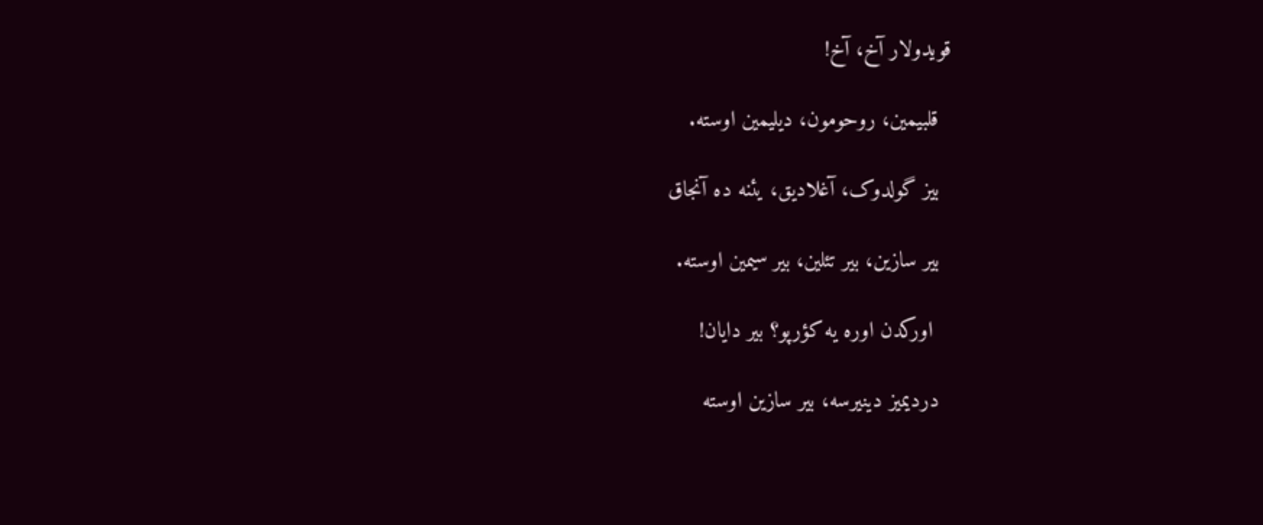قویدولار آخ، آخ!

  قلبیمین، روحومون، دیلیمین اوسته.

  بیز گولدوک، آغلادیق، یئنه ده آنجاق

  بیر سازین، بیر تئلین، بیر سیمین اوسته.

   اورکدن اوره یه کؤرپو؟ بیر دایان!

  دردیمیز دینیرسه، بیر سازین اوسته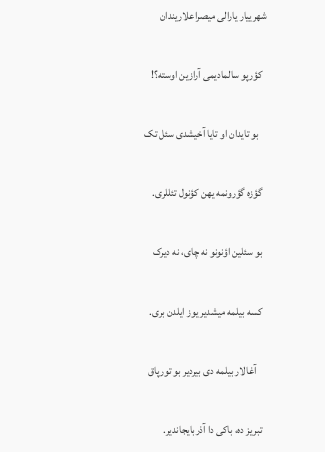شهرییار یارالی میصراعلاریندان

  کؤرپو سالمادیمی آرازین اوسته؟!

    بو تایدان او تایا آخیشدی سئل تک

  گؤزه گؤرونمه یهن کؤنول تئللری.

  بو سئلین اؤنونو نه چای، نه دیرک

  کسه بیلمه میشدیر یوز ایلدن بری.

     آغالار بیلمه دی بیردیر بو تورپاق

  تبریز ده، باکی دا آذربایجاندیر.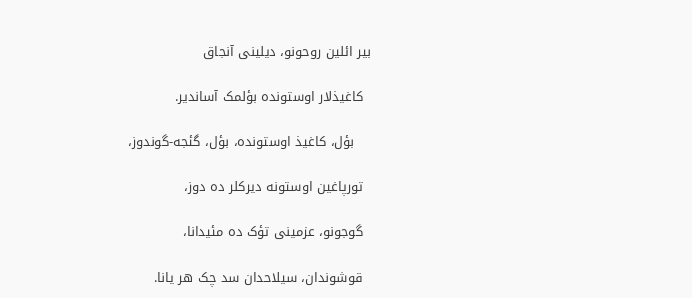بیر ائلین روحونو، دیلینی آنجاق

  کاغیذلار اوستونده بؤلمک آساندیر.

    بؤل، کاغیذ اوستونده، بؤل، گئجه-گوندوز،

  تورپاغین اوستونه دیرکلر ده دوز،

  گوجونو، عزمینی تؤک ده مئیدانا،

  قوشوندان، سیلاحدان سد چک هر یانا.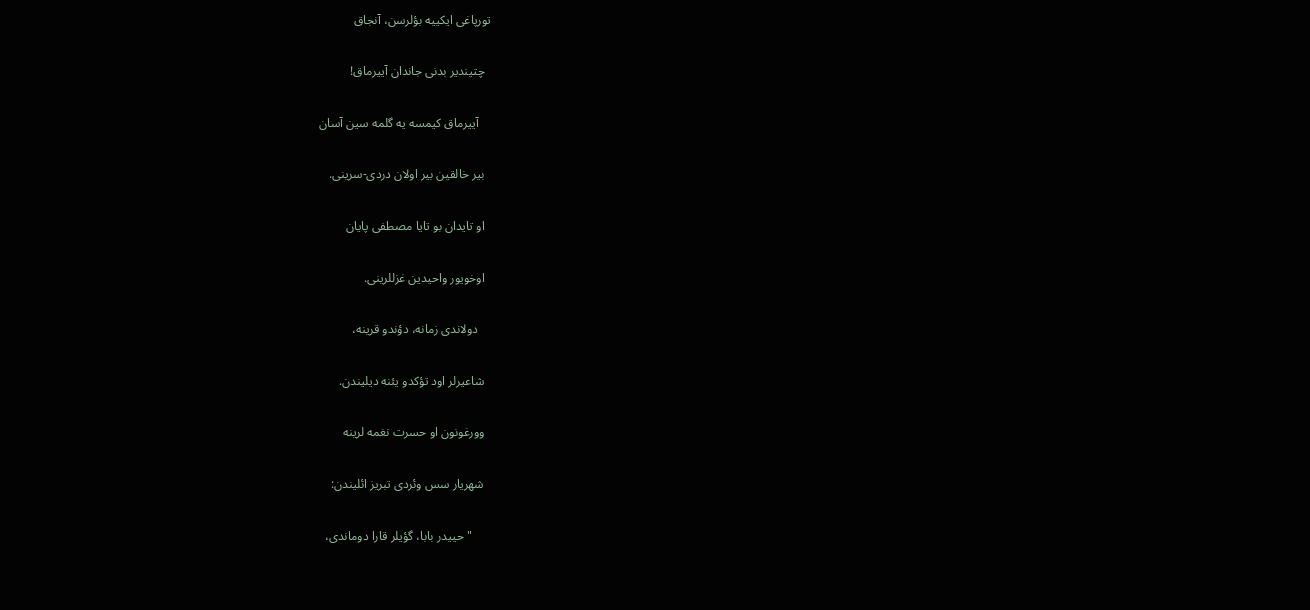تورپاغی ایکییه بؤلرسن، آنجاق

  چتیندیر بدنی جاندان آییرماق!

    آییرماق کیمسه یه گلمه سین آسان

  بیر خالقین بیر اولان دردی-سرینی.

  او تایدان بو تایا مصطفی پایان

  اوخویور واحیدین غزللرینی.

    دولاندی زمانه، دؤندو قرینه،

  شاعیرلر اود تؤکدو یئنه دیلیندن.

  وورغونون او حسرت نغمه لرینه

  شهریار سس وئردی تبریز ائلیندن:

      " حییدر بابا، گؤیلر قارا دوماندی،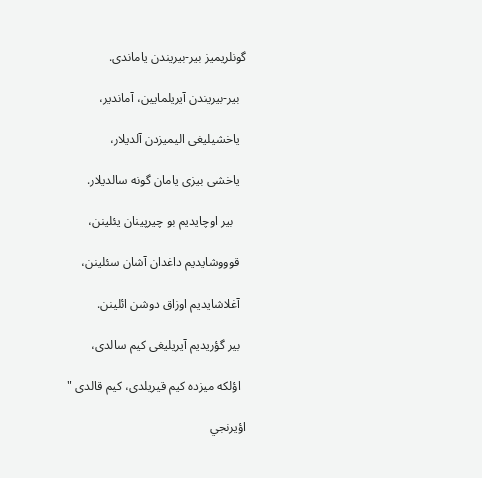گونلریمیز بیر-بیریندن یاماندی.

  بیر-بیریندن آیریلمایین، آماندیر،

  یاخشیلیغی الیمیزدن آلدیلار،

  یاخشی بیزی یامان گونه سالدیلار.

    بیر اوچایدیم بو چیرپینان یئلینن،

  قوووشایدیم داغدان آشان سئلینن،

  آغلاشایدیم اوزاق دوشن ائلینن.

  بیر گؤریدیم آیریلیغی کیم سالدی،

  اؤلکه میزده کیم قیریلدی، کیم قالدی "

اؤيرنجي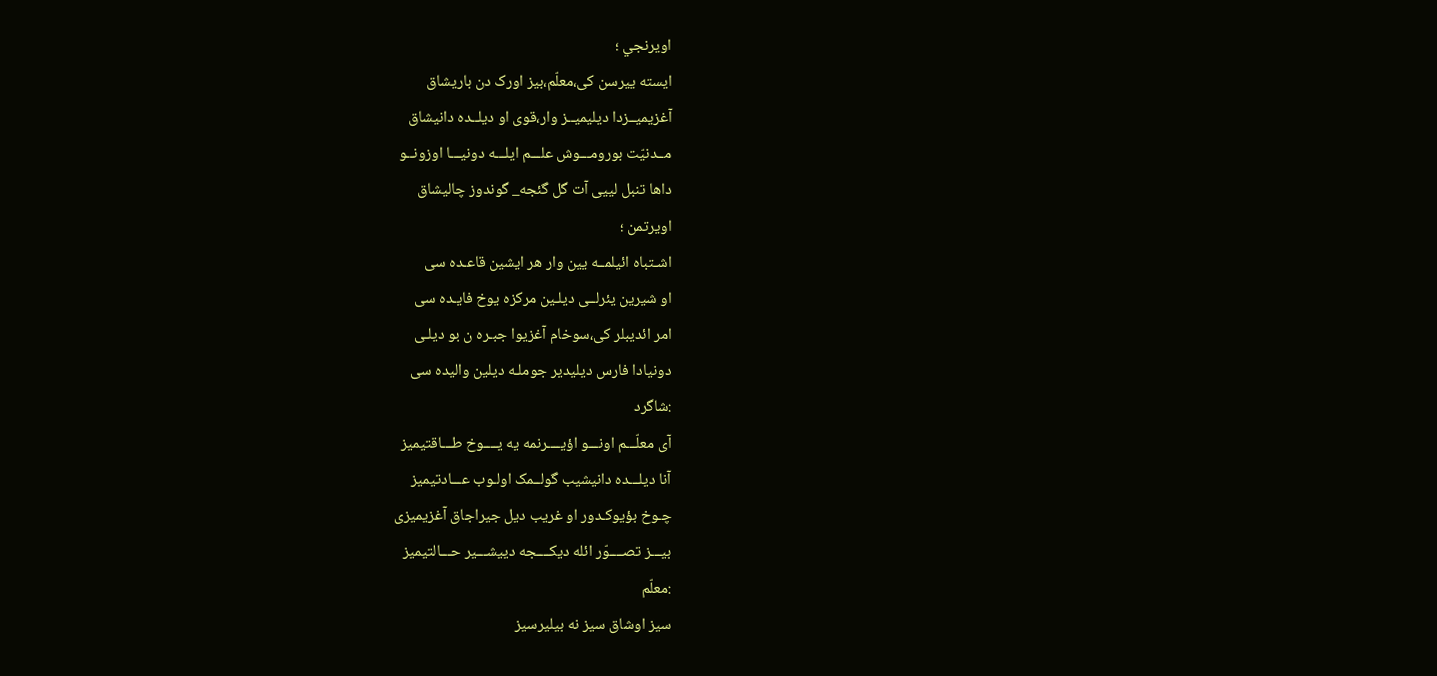اويرنجي ؛
ایسته ییرسن کی،معلّم،بیز اورک دن باریشاق
آغزیمیــزدا دیلیمیــز وار،قوی او دیلــده دانیشاق
مــدنیّت بورومـــوش علـــم ایلـــه دونیـــا اوزونــو
داها تنبل لییی آت گل گئجه_ گوندوز چالیشاق
اويرتمن ؛
اشـتباه ائیلمــه یین وار هر ایشین قاعـده سی
او شیرین یئرلــی دیلـین مرکزه یوخ فایـده سی
امر ائدیبلر کی،سوخام آغزیوا جبـره ن بو دیلـی
دونیادا فارس دیلیدیر جوملـه دیلین والیده سی
:شاگرد
آی معلّـــم اونـــو اؤیــــرنمه یه یــــوخ طـــاقتیمیز
آنا دیلـــده دانیشیب گولــمک اولـوب عـــادتیمیز
چـوخ بؤیوکـدور او غریب دیل جیراجاق آغزیمیزی
بیـــز تصــــوّر ائله دیکــــجه دییشـــیر حـــالتیمیز
:معلّم
سیز اوشاق سیز نه بیلیرسیز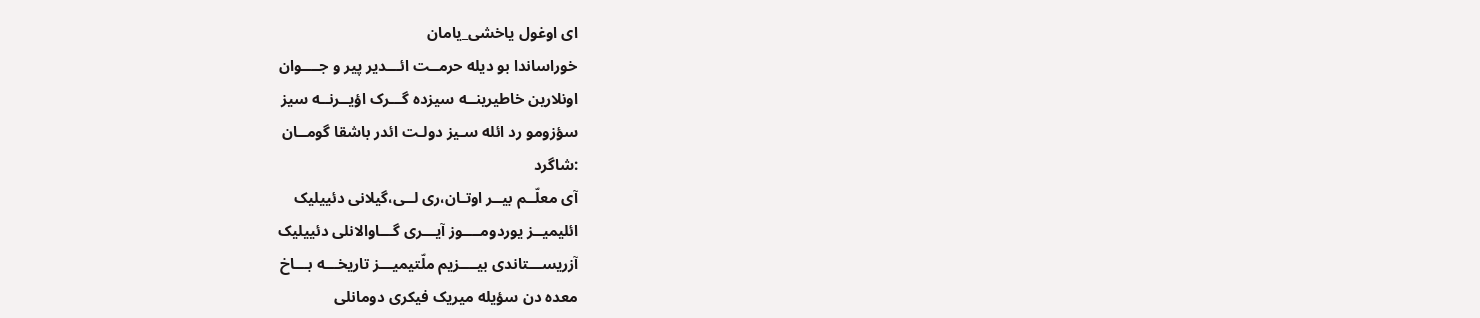ای اوغول یاخشی_یامان
خوراساندا بو دیله حرمــت ائـــدیر پیر و جــــوان
اونلارین خاطیرینــه سیزده گـــرک اؤیــرنــه سیز
سؤزومو رد ائله سـیز دولـت ائدر باشقا گومــان
:شاگرد
آی معلّــم بیــر اوتـان،ری لــی،گیلانی دئییلیک
ائلیمیــز یوردومــــوز آیـــری گـــاوالانلی دئییلیک
آزریســـتاندی بیــــزیم ملّتیمیـــز تاریخـــه بـــاخ
معده دن سؤیله میریک فیکری دومانلی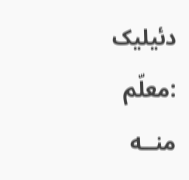دئیلیک
:معلّم
منــه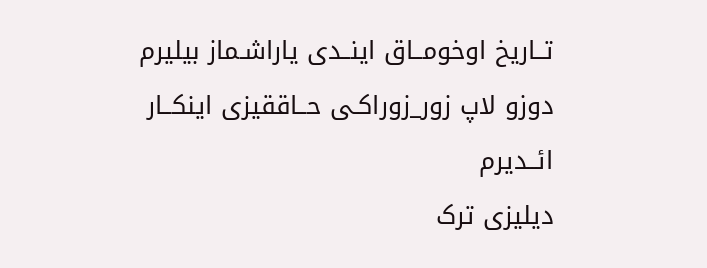تــاریخ اوخومــاق اینــدی یاراشـماز بیلیرم
دوزو لاپ زور_زوراکـی حــاققیزی اینکــار ائــدیرم
دیلیزی ترک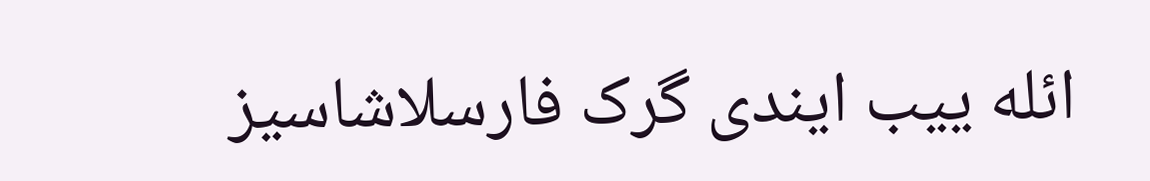ائله ییب ایندی گرک فارسلاشاسیز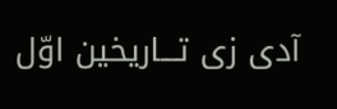آدی زی تـــاریخین اوّل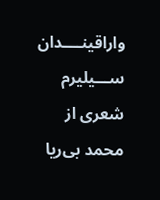واراقینــــدان ســـیلیرم
شعری از محمد بی‌ریا